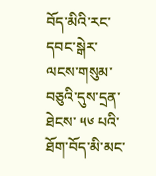བོད་མིའི་རང་དབང་སྒེར་ལངས་གསུམ་བཅུའི་དུས་དྲན་ཐེངས་ ༥༦ པའི་ཐོག་བོད་མི་མང་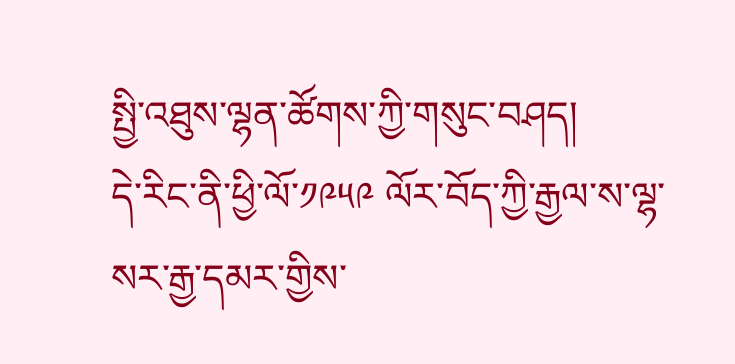སྤྱི་འཐུས་ལྷན་ཚོགས་ཀྱི་གསུང་བཤད།
དེ་རིང་ནི་ཕྱི་ལོ་༡༩༥༩ ལོར་བོད་ཀྱི་རྒྱལ་ས་ལྷ་སར་རྒྱ་དམར་གྱིས་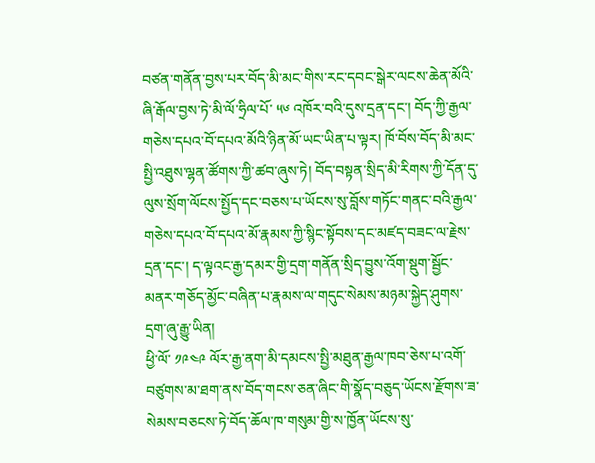བཙན་གནོན་བྱས་པར་བོད་མི་མང་གིས་རང་དབང་སྒེར་ལངས་ཆེན་མོའི་ཞི་རྒོལ་བྱས་ཏེ་མི་ལོ་ཧྲིལ་པོ་ ༥༦ འཁོར་བའི་དུས་དྲན་དང་། བོད་ཀྱི་རྒྱལ་གཅེས་དཔའ་བོ་དཔའ་མོའི་ཉིན་མོ་ཡང་ཡིན་པ་ལྟར། ཁོ་བོས་བོད་མི་མང་སྤྱི་འཐུས་ལྷན་ཚོགས་ཀྱི་ཚབ་ཞུས་ཏེ། བོད་བསྟན་སྲིད་མི་རིགས་ཀྱི་དོན་དུ་ལུས་སྲོག་ལོངས་སྤྱོད་དང་བཅས་པ་ཡོངས་སུ་བློས་གཏོང་གནང་བའི་རྒྱལ་གཅེས་དཔའ་བོ་དཔའ་མོ་རྣམས་ཀྱི་སྙིང་སྟོབས་དང་མཛད་བཟང་ལ་རྗེས་དྲན་དང་། ད་ལྟའང་རྒྱ་དམར་གྱི་དྲག་གནོན་སྲིད་བྱུས་འོག་སྡུག་སྦྱོང་མནར་གཅོད་མྱོང་བཞིན་པ་རྣམས་ལ་གདུང་སེམས་མཉམ་སྐྱེད་ཤུགས་དྲག་ཞུ་རྒྱུ་ཡིན།
ཕྱི་ལོ་ ༡༩༤༩ ལོར་རྒྱ་ནག་མི་དམངས་སྤྱི་མཐུན་རྒྱལ་ཁབ་ཅེས་པ་འགོ་བཙུགས་མ་ཐག་ནས་བོད་གངས་ཅན་ཞིང་གི་སྣོད་བཅུད་ཡོངས་རྫོགས་ཟ་སེམས་བཅངས་ཏེ་བོད་ཆོལ་ཁ་གསུམ་གྱི་ས་ཁྱོན་ཡོངས་སུ་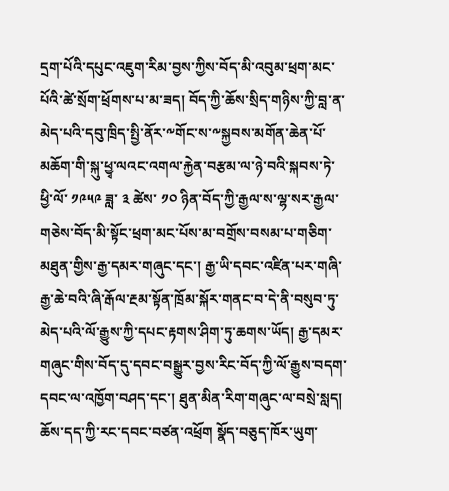དྲག་པོའི་དཔུང་འཇུག་རིམ་བྱས་ཀྱིས་བོད་མི་འབུམ་ཕྲག་མང་པོའི་ཚེ་སྲོག་ཕྲོགས་པ་མ་ཟད། བོད་ཀྱི་ཆོས་སྲིད་གཉིས་ཀྱི་བླ་ན་མེད་པའི་དབུ་ཁྲིད་སྤྱི་ནོར་༸གོང་ས་༸སྐྱབས་མགོན་ཆེན་པོ་མཆོག་གི་སྐུ་ཕྱྭ་ལའང་འགལ་རྐྱེན་བརྩམ་ལ་ཉེ་བའི་སྐབས་ཏེ་ཕྱི་ལོ་ ༡༩༥༩ ཟླ་ ༣ ཚེས་ ༡༠ ཉིན་བོད་ཀྱི་རྒྱལ་ས་ལྷ་སར་རྒྱལ་གཅེས་བོད་མི་སྟོང་ཕྲག་མང་པོས་མ་བགྲོས་བསམ་པ་གཅིག་མཐུན་གྱིས་རྒྱ་དམར་གཞུང་དང་། རྒྱ་ཡི་དབང་འཛིན་པར་གཞི་རྒྱ་ཆེ་བའི་ཞི་རྒོལ་རྔམ་སྟོན་ཁྲོམ་སྐོར་གནང་བ་དེ་ནི་བསུབ་ཏུ་མེད་པའི་ལོ་རྒྱུས་ཀྱི་དཔང་རྟགས་ཤིག་ཏུ་ཆགས་ཡོད། རྒྱ་དམར་གཞུང་གིས་བོད་དུ་དབང་བསྒྱུར་བྱས་རིང་བོད་ཀྱི་ལོ་རྒྱུས་བདག་དབང་ལ་འཁྱོག་བཤད་དང་། ཐུན་མིན་རིག་གཞུང་ལ་བསྲེ་སླད། ཆོས་དད་ཀྱི་རང་དབང་བཙན་འཕྲོག སྣོད་བཅུད་ཁོར་ཡུག་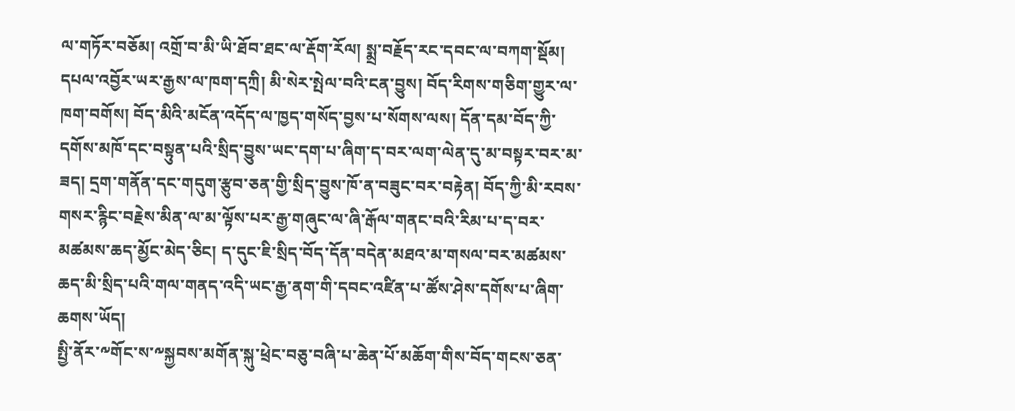ལ་གཏོར་བཅོམ། འགྲོ་བ་མི་ཡི་ཐོབ་ཐང་ལ་རྡོག་རོལ། སྨྲ་བརྗོད་རང་དབང་ལ་བཀག་སྡོམ། དཔལ་འབྱོར་ཡར་རྒྱས་ལ་ཁག་དཀྲི། མི་སེར་སྤེལ་བའི་ངན་བྱུས། བོད་རིགས་གཅིག་གྱུར་ལ་ཁག་བགོས། བོད་མིའི་མངོན་འདོད་ལ་ཁྱད་གསོད་བྱས་པ་སོགས་ལས། དོན་དམ་བོད་ཀྱི་དགོས་མཁོ་དང་བསྟུན་པའི་སྲིད་བྱུས་ཡང་དག་པ་ཞིག་ད་བར་ལག་ལེན་དུ་མ་བསྟར་བར་མ་ཟད། དྲག་གནོན་དང་གདུག་རྩུབ་ཅན་གྱི་སྲིད་བྱུས་ཁོ་ན་བཟུང་བར་བརྟེན། བོད་ཀྱི་མི་རབས་གསར་རྙིང་བརྗེས་མིན་ལ་མ་ལྟོས་པར་རྒྱ་གཞུང་ལ་ཞི་རྒོལ་གནང་བའི་རིམ་པ་ད་བར་མཚམས་ཆད་མྱོང་མེད་ཅིང། ད་དུང་ཇི་སྲིད་བོད་དོན་བདེན་མཐའ་མ་གསལ་བར་མཚམས་ཆད་མི་སྲིད་པའི་གལ་གནད་འདི་ཡང་རྒྱ་ནག་གི་དབང་འཛིན་པ་ཚོས་ཤེས་དགོས་པ་ཞིག་ཆགས་ཡོད།
སྤྱི་ནོར་༸གོང་ས་༸སྐྱབས་མགོན་སྐུ་ཕྲེང་བཅུ་བཞི་པ་ཆེན་པོ་མཆོག་གིས་བོད་གངས་ཅན་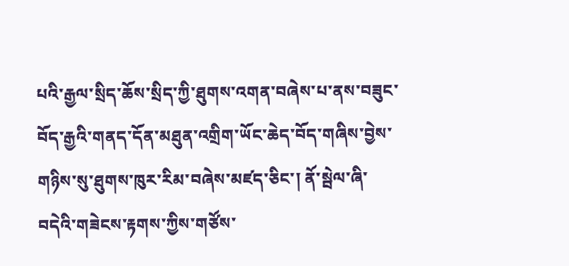པའི་རྒྱལ་སྲིད་ཆོས་སྲིད་ཀྱི་ཐུགས་འགན་བཞེས་པ་ནས་བཟུང་བོད་རྒྱའི་གནད་དོན་མཐུན་འགྲིག་ཡོང་ཆེད་བོད་གཞིས་བྱེས་གཉིས་སུ་ཐུགས་ཁུར་རིམ་བཞེས་མཛད་ཅིང་། ནོ་སྦེལ་ཞི་བདེའི་གཟེངས་རྟགས་ཀྱིས་གཙོས་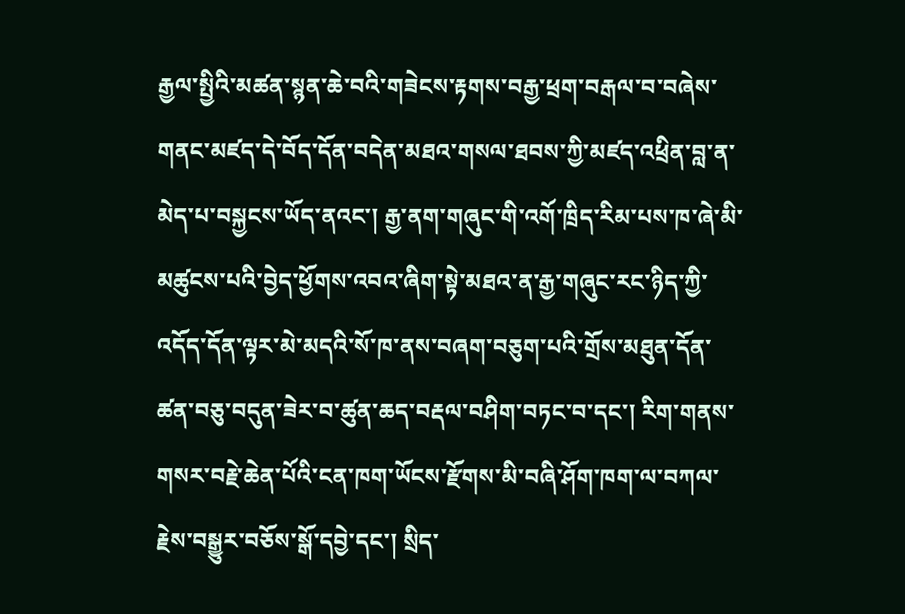རྒྱལ་སྤྱིའི་མཚན་སྙན་ཆེ་བའི་གཟེངས་རྟགས་བརྒྱ་ཕྲག་བརྒལ་བ་བཞེས་གནང་མཛད་དེ་བོད་དོན་བདེན་མཐའ་གསལ་ཐབས་ཀྱི་མཛད་འཕྲིན་བླ་ན་མེད་པ་བསྐྱངས་ཡོད་ནའང་། རྒྱ་ནག་གཞུང་གི་འགོ་ཁྲིད་རིམ་པས་ཁ་ཞེ་མི་མཚུངས་པའི་བྱེད་ཕྱོགས་འབའ་ཞིག་སྟེ་མཐའ་ན་རྒྱ་གཞུང་རང་ཉིད་ཀྱི་འདོད་དོན་ལྟར་མེ་མདའི་སོ་ཁ་ནས་བཞག་བཅུག་པའི་གྲོས་མཐུན་དོན་ཚན་བཅུ་བདུན་ཟེར་བ་ཚུན་ཆད་བརྡལ་བཤིག་བཏང་བ་དང་། རིག་གནས་གསར་བརྗེ་ཆེན་པོའི་ངན་ཁག་ཡོངས་རྫོགས་མི་བཞི་ཤོག་ཁག་ལ་བཀལ་རྗེས་བསྒྱུར་བཅོས་སྒོ་དབྱེ་དང་། སྲིད་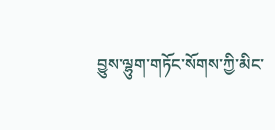བྱུས་ལྷུག་གཏོང་སོགས་ཀྱི་མིང་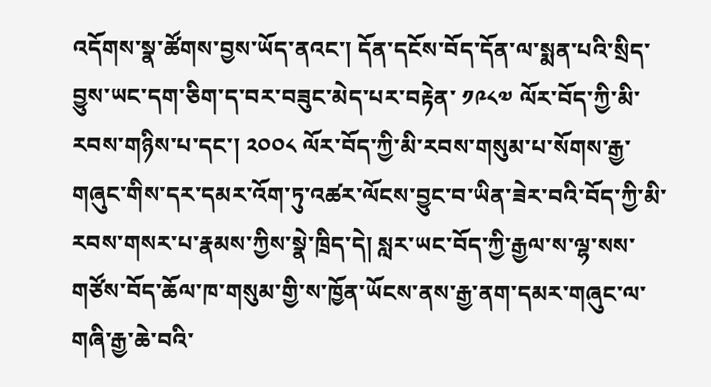འདོགས་སྣ་ཚོགས་བྱས་ཡོད་ནའང་། དོན་དངོས་བོད་དོན་ལ་སྨན་པའི་སྲིད་བྱུས་ཡང་དག་ཅིག་ད་བར་བཟུང་མེད་པར་བརྟེན་ ༡༩༨༧ ལོར་བོད་ཀྱི་མི་རབས་གཉིས་པ་དང་། ༢༠༠༨ ལོར་བོད་ཀྱི་མི་རབས་གསུམ་པ་སོགས་རྒྱ་གཞུང་གིས་དར་དམར་འོག་ཏུ་འཚར་ལོངས་བྱུང་བ་ཡིན་ཟེར་བའི་བོད་ཀྱི་མི་རབས་གསར་པ་རྣམས་ཀྱིས་སྣེ་ཁྲིད་དེ། སླར་ཡང་བོད་ཀྱི་རྒྱལ་ས་ལྷ་སས་གཙོས་བོད་ཆོལ་ཁ་གསུམ་གྱི་ས་ཁྱོན་ཡོངས་ནས་རྒྱ་ནག་དམར་གཞུང་ལ་གཞི་རྒྱ་ཆེ་བའི་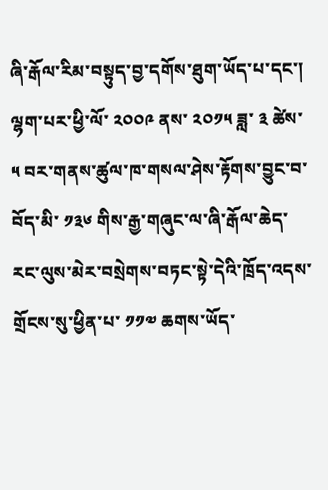ཞི་རྒོལ་རིམ་བསྟུད་བྱ་དགོས་ཐུག་ཡོད་པ་དང་། ལྷག་པར་ཕྱི་ལོ་ ༢༠༠༩ ནས་ ༢༠༡༥ ཟླ་ ༣ ཚེས་ ༥ བར་གནས་ཚུལ་ཁ་གསལ་ཤེས་རྟོགས་བྱུང་བ་བོད་མི་ ༡༣༦ གིས་རྒྱ་གཞུང་ལ་ཞི་རྒོལ་ཆེད་རང་ལུས་མེར་བསྲེགས་བཏང་སྟེ་དེའི་ཁྲོད་འདས་གྲོངས་སུ་ཕྱིན་པ་ ༡༡༧ ཆགས་ཡོད་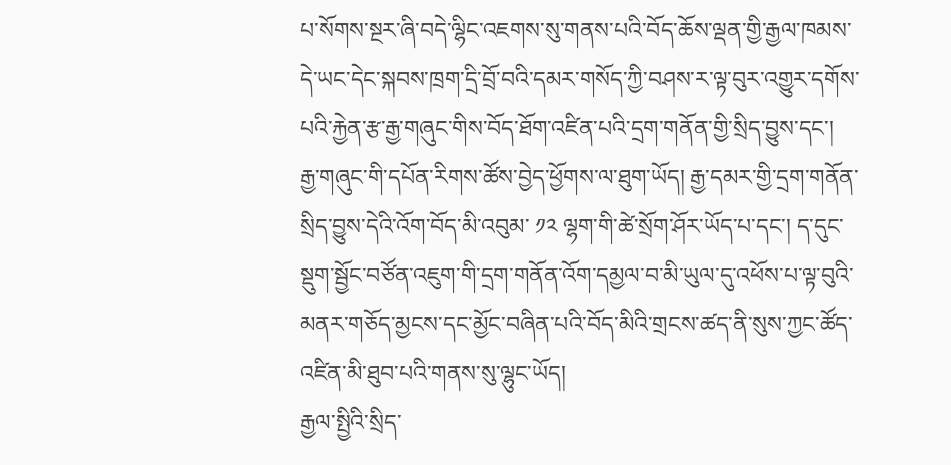པ་སོགས་སྔར་ཞི་བདེ་ལྷིང་འཇགས་སུ་གནས་པའི་བོད་ཆོས་ལྡན་གྱི་རྒྱལ་ཁམས་དེ་ཡང་དེང་སྐབས་ཁྲག་དྲི་བྲོ་བའི་དམར་གསོད་ཀྱི་བཤས་ར་ལྟ་བུར་འགྱུར་དགོས་པའི་རྐྱེན་རྩ་རྒྱ་གཞུང་གིས་བོད་ཐོག་འཛིན་པའི་དྲག་གནོན་གྱི་སྲིད་བྱུས་དང་། རྒྱ་གཞུང་གི་དཔོན་རིགས་ཚོས་བྱེད་ཕྱོགས་ལ་ཐུག་ཡོད། རྒྱ་དམར་གྱི་དྲག་གནོན་སྲིད་བྱུས་དེའི་འོག་བོད་མི་འབུམ་ ༡༢ ལྷག་གི་ཚེ་སྲོག་ཤོར་ཡོད་པ་དང་། ད་དུང་སྡུག་སྦྱོང་བཙོན་འཇུག་གི་དྲག་གནོན་འོག་དམྱལ་བ་མི་ཡུལ་དུ་འཕོས་པ་ལྟ་བུའི་མནར་གཅོད་མྱངས་དང་མྱོང་བཞིན་པའི་བོད་མིའི་གྲངས་ཚད་ནི་སུས་ཀྱང་ཚོད་འཛིན་མི་ཐུབ་པའི་གནས་སུ་ལྷུང་ཡོད།
རྒྱལ་སྤྱིའི་སྲིད་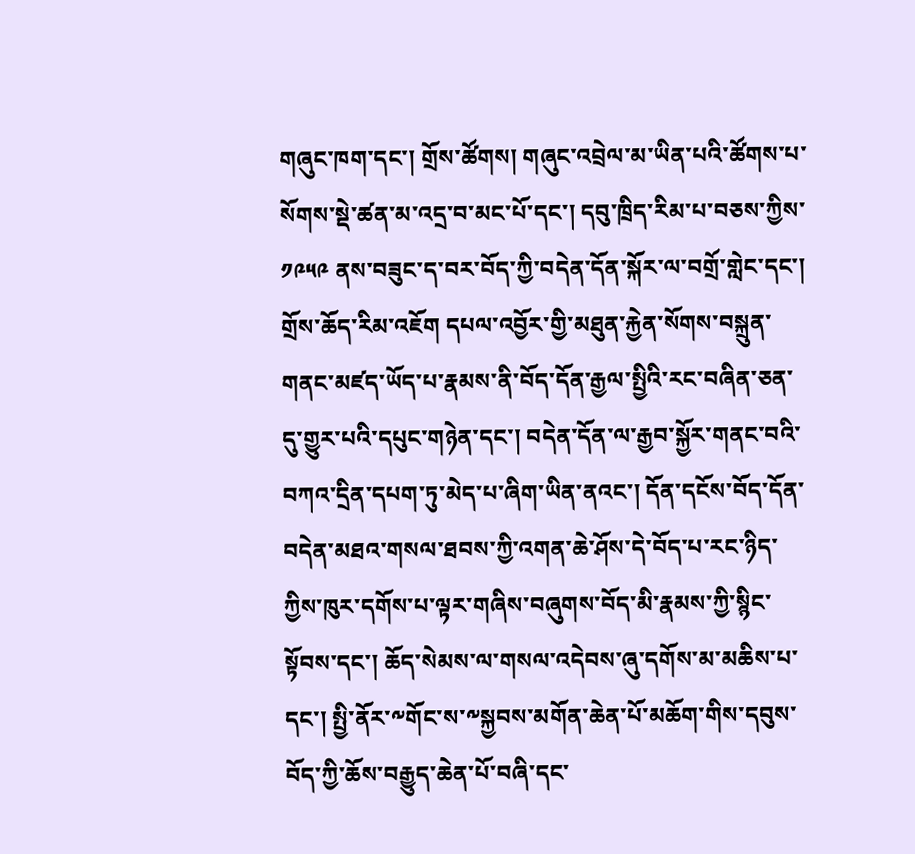གཞུང་ཁག་དང་། གྲོས་ཚོགས། གཞུང་འབྲེལ་མ་ཡིན་པའི་ཚོགས་པ་སོགས་སྡེ་ཚན་མ་འདྲ་བ་མང་པོ་དང་། དབུ་ཁྲིད་རིམ་པ་བཅས་ཀྱིས་ ༡༩༥༩ ནས་བཟུང་ད་བར་བོད་ཀྱི་བདེན་དོན་སྐོར་ལ་བགྲོ་གླེང་དང་། གྲོས་ཆོད་རིམ་འཇོག དཔལ་འབྱོར་གྱི་མཐུན་རྐྱེན་སོགས་བསྐྲུན་གནང་མཛད་ཡོད་པ་རྣམས་ནི་བོད་དོན་རྒྱལ་སྤྱིའི་རང་བཞིན་ཅན་དུ་གྱུར་པའི་དཔུང་གཉེན་དང་། བདེན་དོན་ལ་རྒྱབ་སྐྱོར་གནང་བའི་བཀའ་དྲིན་དཔག་ཏུ་མེད་པ་ཞིག་ཡིན་ནའང་། དོན་དངོས་བོད་དོན་བདེན་མཐའ་གསལ་ཐབས་ཀྱི་འགན་ཆེ་ཤོས་དེ་བོད་པ་རང་ཉིད་ཀྱིས་ཁུར་དགོས་པ་ལྟར་གཞིས་བཞུགས་བོད་མི་རྣམས་ཀྱི་སྙིང་སྟོབས་དང་། ཆོད་སེམས་ལ་གསལ་འདེབས་ཞུ་དགོས་མ་མཆིས་པ་དང་། སྤྱི་ནོར་༸གོང་ས་༸སྐྱབས་མགོན་ཆེན་པོ་མཆོག་གིས་དབུས་བོད་ཀྱི་ཆོས་བརྒྱུད་ཆེན་པོ་བཞི་དང་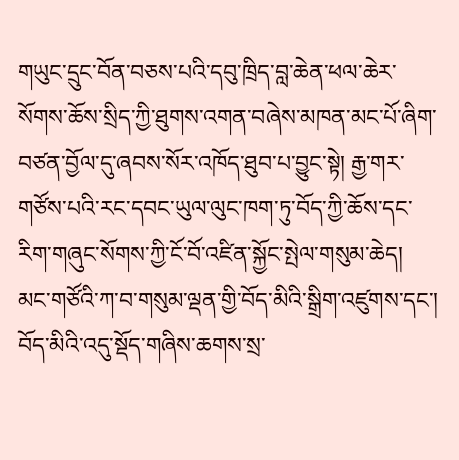གཡུང་དྲུང་བོན་བཅས་པའི་དབུ་ཁྲིད་བླ་ཆེན་ཕལ་ཆེར་སོགས་ཆོས་སྲིད་ཀྱི་ཐུགས་འགན་བཞེས་མཁན་མང་པོ་ཞིག་བཙན་བྱོལ་དུ་ཞབས་སོར་འཁོད་ཐུབ་པ་བྱུང་སྟེ། རྒྱ་གར་གཙོས་པའི་རང་དབང་ཡུལ་ལུང་ཁག་ཏུ་བོད་ཀྱི་ཆོས་དང་རིག་གཞུང་སོགས་ཀྱི་ངོ་བོ་འཛིན་སྐྱོང་སྤེལ་གསུམ་ཆེད། མང་གཙོའི་ཀ་བ་གསུམ་ལྡན་གྱི་བོད་མིའི་སྒྲིག་འཛུགས་དང་། བོད་མིའི་འདུ་སྡོད་གཞིས་ཆགས་སྲ་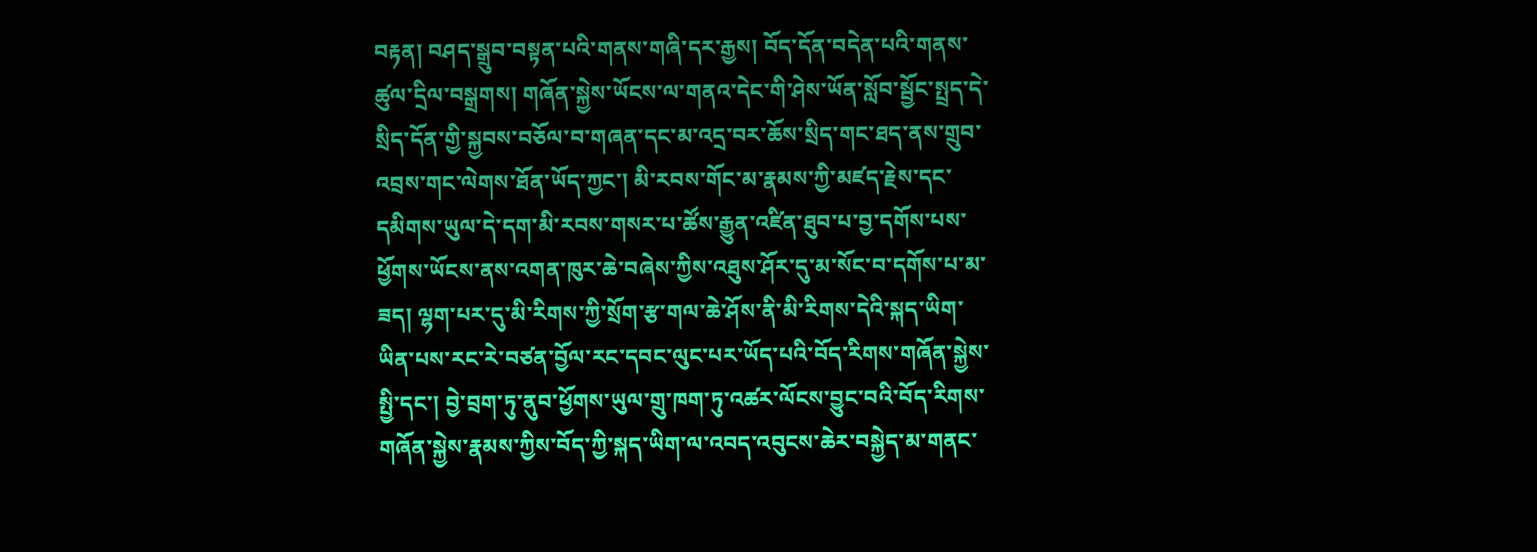བརྟན། བཤད་སྒྲུབ་བསྟན་པའི་གནས་གཞི་དར་རྒྱས། བོད་དོན་བདེན་པའི་གནས་ཚུལ་དྲིལ་བསྒྲགས། གཞོན་སྐྱེས་ཡོངས་ལ་གནའ་དེང་གི་ཤེས་ཡོན་སློབ་སྦྱོང་སྤྲད་དེ་སྲིད་དོན་གྱི་སྐྱབས་བཅོལ་བ་གཞན་དང་མ་འདྲ་བར་ཆོས་སྲིད་གང་ཐད་ནས་གྲུབ་འབྲས་གང་ལེགས་ཐོན་ཡོད་ཀྱང་། མི་རབས་གོང་མ་རྣམས་ཀྱི་མཛད་རྗེས་དང་དམིགས་ཡུལ་དེ་དག་མི་རབས་གསར་པ་ཚོས་རྒྱུན་འཛིན་ཐུབ་པ་བྱ་དགོས་པས་ཕྱོགས་ཡོངས་ནས་འགན་ཁུར་ཆེ་བཞེས་ཀྱིས་འཐུས་ཤོར་དུ་མ་སོང་བ་དགོས་པ་མ་ཟད། ལྷག་པར་དུ་མི་རིགས་ཀྱི་སྲོག་རྩ་གལ་ཆེ་ཤོས་ནི་མི་རིགས་དེའི་སྐད་ཡིག་ཡིན་པས་རང་རེ་བཙན་བྱོལ་རང་དབང་ལུང་པར་ཡོད་པའི་བོད་རིགས་གཞོན་སྐྱེས་སྤྱི་དང་། བྱེ་བྲག་ཏུ་ནུབ་ཕྱོགས་ཡུལ་གྲུ་ཁག་ཏུ་འཚར་ལོངས་བྱུང་བའི་བོད་རིགས་གཞོན་སྐྱེས་རྣམས་ཀྱིས་བོད་ཀྱི་སྐད་ཡིག་ལ་འབད་འབུངས་ཆེར་བསྐྱེད་མ་གནང་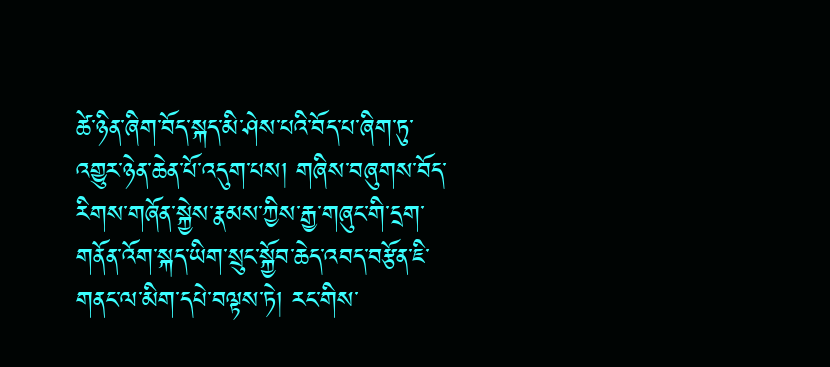ཚེ་ཉིན་ཞིག་བོད་སྐད་མི་ཤེས་པའི་བོད་པ་ཞིག་ཏུ་འགྱུར་ཉེན་ཆེན་པོ་འདུག་པས། གཞིས་བཞུགས་བོད་རིགས་གཞོན་སྐྱེས་རྣམས་ཀྱིས་རྒྱ་གཞུང་གི་དྲག་གནོན་འོག་སྐད་ཡིག་སྲུང་སྐྱོབ་ཆེད་འབད་བརྩོན་ཇི་གནང་ལ་མིག་དཔེ་བལྟས་ཏེ། རང་གིས་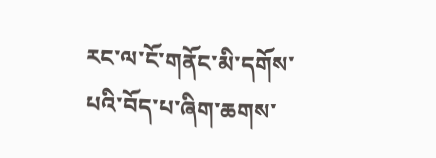རང་ལ་ངོ་གནོང་མི་དགོས་པའི་བོད་པ་ཞིག་ཆགས་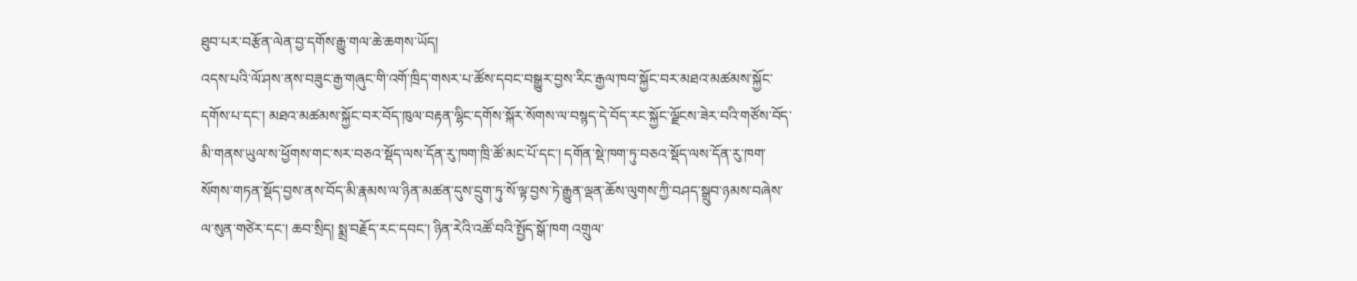ཐུབ་པར་བརྩོན་ལེན་བྱ་དགོས་རྒྱུ་གལ་ཆེ་ཆགས་ཡོད།
འདས་པའི་ལོ་ཤས་ནས་བཟུང་རྒྱ་གཞུང་གི་འགོ་ཁྲིད་གསར་པ་ཚོས་དབང་བསྒྱུར་བྱས་རིང་རྒྱལ་ཁབ་སྐྱོང་བར་མཐའ་མཚམས་སྐྱོང་དགོས་པ་དང་། མཐའ་མཚམས་སྐྱོང་བར་བོད་ཁུལ་བརྟན་ལྷིང་དགོས་སྐོར་སོགས་ལ་བསྙད་དེ་བོད་རང་སྐྱོང་ལྗོངས་ཟེར་བའི་གཙོས་བོད་མི་གནས་ཡུལ་ས་ཕྱོགས་གང་སར་བཅའ་སྡོད་ལས་དོན་རུ་ཁག་ཁྲི་ཚོ་མང་པོ་དང་། དགོན་སྡེ་ཁག་ཏུ་བཅའ་སྡོད་ལས་དོན་རུ་ཁག་སོགས་གཏན་སྡོད་བྱས་ནས་བོད་མི་རྣམས་ལ་ཉིན་མཚན་དུས་དྲུག་ཏུ་སོ་ལྟ་བྱས་ཏེ་རྒྱུན་ལྡན་ཆོས་ལུགས་ཀྱི་བཤད་སྒྲུབ་ཉམས་བཞེས་ལ་སུན་གཙེར་དང་། ཆབ་སྲིད། སྨྲ་བརྗོད་རང་དབང་། ཉིན་རེའི་འཚོ་བའི་སྤྱོད་སྒོ་ཁག འགྲུལ་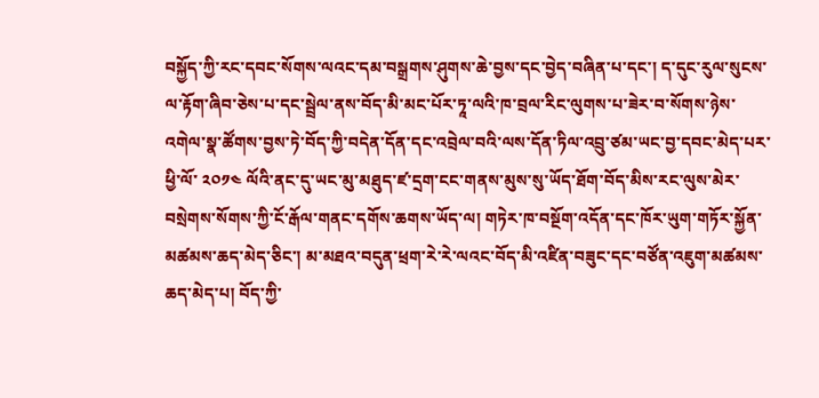བསྐྱོད་ཀྱི་རང་དབང་སོགས་ལའང་དམ་བསྒྲགས་ཤུགས་ཆེ་བྱས་དང་བྱེད་བཞིན་པ་དང་། ད་དུང་རུལ་སུངས་ལ་རྟོག་ཞིབ་ཅེས་པ་དང་སྦྲེལ་ནས་བོད་མི་མང་པོར་ཏཱ་ལའི་ཁ་བྲལ་རིང་ལུགས་པ་ཟེར་བ་སོགས་ཉེས་འགེལ་སྣ་ཚོགས་བྱས་ཏེ་བོད་ཀྱི་བདེན་དོན་དང་འབྲེལ་བའི་ལས་དོན་ཏིལ་འབྲུ་ཙམ་ཡང་བྱ་དབང་མེད་པར་ཕྱི་ལོ་ ༢༠༡༤ ལོའི་ནང་དུ་ཡང་མུ་མཐུད་ཛ་དྲག་ངང་གནས་མུས་སུ་ཡོད་ཐོག་བོད་མིས་རང་ལུས་མེར་བསྲེགས་སོགས་ཀྱི་ངོ་རྒོལ་གནང་དགོས་ཆགས་ཡོད་ལ། གཏེར་ཁ་བསྔོག་འདོན་དང་ཁོར་ཡུག་གཏོར་སྐྱོན་མཚམས་ཆད་མེད་ཅིང་། མ་མཐའ་བདུན་ཕྲག་རེ་རེ་ལའང་བོད་མི་འཛིན་བཟུང་དང་བཙོན་འཇུག་མཚམས་ཆད་མེད་པ། བོད་ཀྱི་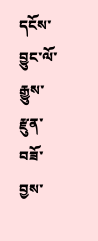དངོས་བྱུང་ལོ་རྒྱུས་རྫུན་བཟོ་བྱས་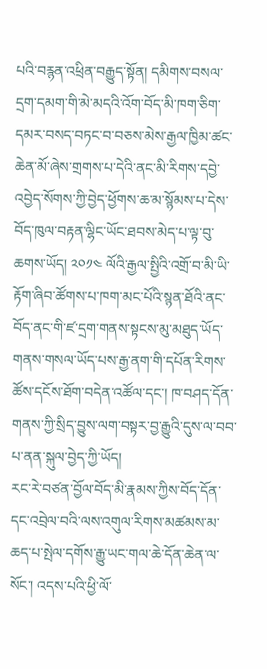པའི་བརྙན་འཕྲིན་བརྒྱུད་སྟོན། དམིགས་བསལ་དྲག་དམག་གི་མེ་མདའི་འོག་བོད་མི་ཁག་ཅིག་དམར་བསད་བཏང་བ་བཅས་མེས་རྒྱལ་ཁྱིམ་ཚང་ཆེན་མོ་ཞེས་གྲགས་པ་དེའི་ནང་མི་རིགས་དབྱེ་འབྱེད་སོགས་ཀྱི་བྱེད་ཕྱོགས་ཆ་མ་སྙོམས་པ་དེས་བོད་ཁུལ་བརྟན་ལྷིང་ཡོང་ཐབས་མེད་པ་ལྟ་བུ་ཆགས་ཡོད། ༢༠༡༤ ལོའི་རྒྱལ་སྤྱིའི་འགྲོ་བ་མི་ཡི་རྟོག་ཞིབ་ཚོགས་པ་ཁག་མང་པོའི་སྙན་ཐོའི་ནང་བོད་ནང་གི་ཛ་དྲག་གནས་སྟངས་མུ་མཐུད་ཡོད་གནས་གསལ་ཡོད་པས་རྒྱ་ནག་གི་དཔོན་རིགས་ཚོས་དངོས་ཐོག་བདེན་འཚོལ་དང་། ཁ་བཤད་དོན་གནས་ཀྱི་སྲིད་བྱུས་ལག་བསྟར་བྱ་རྒྱུའི་དུས་ལ་བབ་པ་ནན་སྐུལ་བྱེད་ཀྱི་ཡོད།
རང་རེ་བཙན་བྱོལ་བོད་མི་རྣམས་ཀྱིས་བོད་དོན་དང་འབྲེལ་བའི་ལས་འགུལ་རིགས་མཚམས་མ་ཆད་པ་སྤེལ་དགོས་རྒྱུ་ཡང་གལ་ཆེ་དོན་ཆེན་ལ་སོང་། འདས་པའི་ཕྱི་ལོ་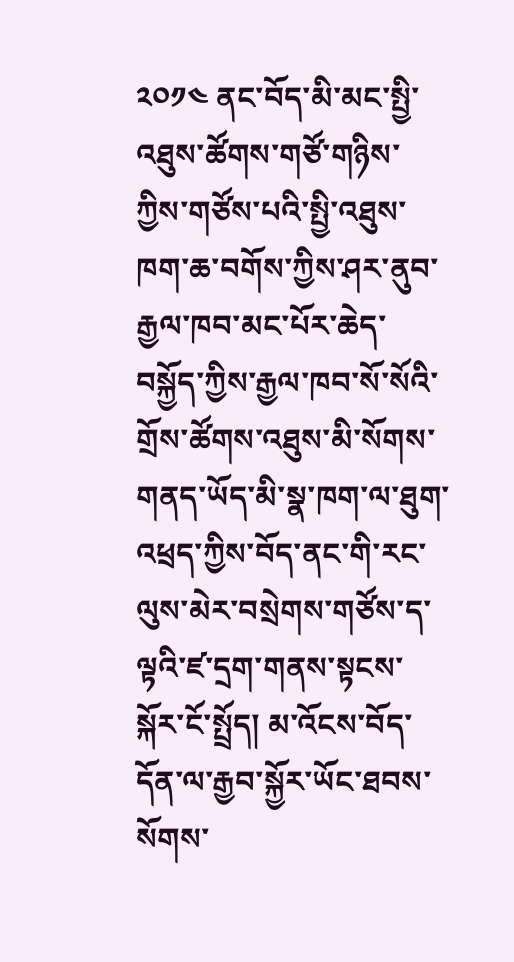༢༠༡༤ ནང་བོད་མི་མང་སྤྱི་འཐུས་ཚོགས་གཙོ་གཉིས་ཀྱིས་གཙོས་པའི་སྤྱི་འཐུས་ཁག་ཆ་བགོས་ཀྱིས་ཤར་ནུབ་རྒྱལ་ཁབ་མང་པོར་ཆེད་བསྐྱོད་ཀྱིས་རྒྱལ་ཁབ་སོ་སོའི་གྲོས་ཚོགས་འཐུས་མི་སོགས་གནད་ཡོད་མི་སྣ་ཁག་ལ་ཐུག་འཕྲད་ཀྱིས་བོད་ནང་གི་རང་ལུས་མེར་བསྲེགས་གཙོས་ད་ལྟའི་ཛ་དྲག་གནས་སྟངས་སྐོར་ངོ་སྤྲོད། མ་འོངས་བོད་དོན་ལ་རྒྱབ་སྐྱོར་ཡོང་ཐབས་སོགས་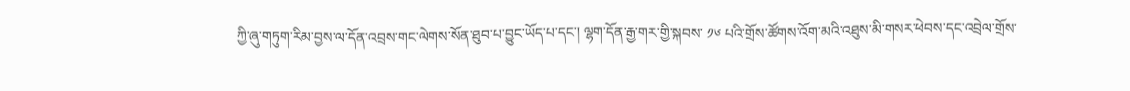ཀྱི་ཞུ་གཏུག་རིམ་བྱས་ལ་དོན་འབྲས་གང་ལེགས་སོན་ཐུབ་པ་བྱུང་ཡོད་པ་དང་། ལྷག་དོན་རྒྱ་གར་གྱི་སྐབས་ ༡༦ པའི་གྲོས་ཚོགས་འོག་མའི་འཐུས་མི་གསར་ཕེབས་དང་འབྲེལ་གྲོས་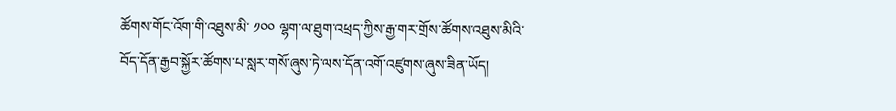ཚོགས་གོང་འོག་གི་འཐུས་མི་ ༡༠༠ ལྷག་ལ་ཐུག་འཕྲད་ཀྱིས་རྒྱ་གར་གྲོས་ཚོགས་འཐུས་མིའི་བོད་དོན་རྒྱབ་སྐྱོར་ཚོགས་པ་སླར་གསོ་ཞུས་ཏེ་ལས་དོན་འགོ་འཛུགས་ཞུས་ཟིན་ཡོད།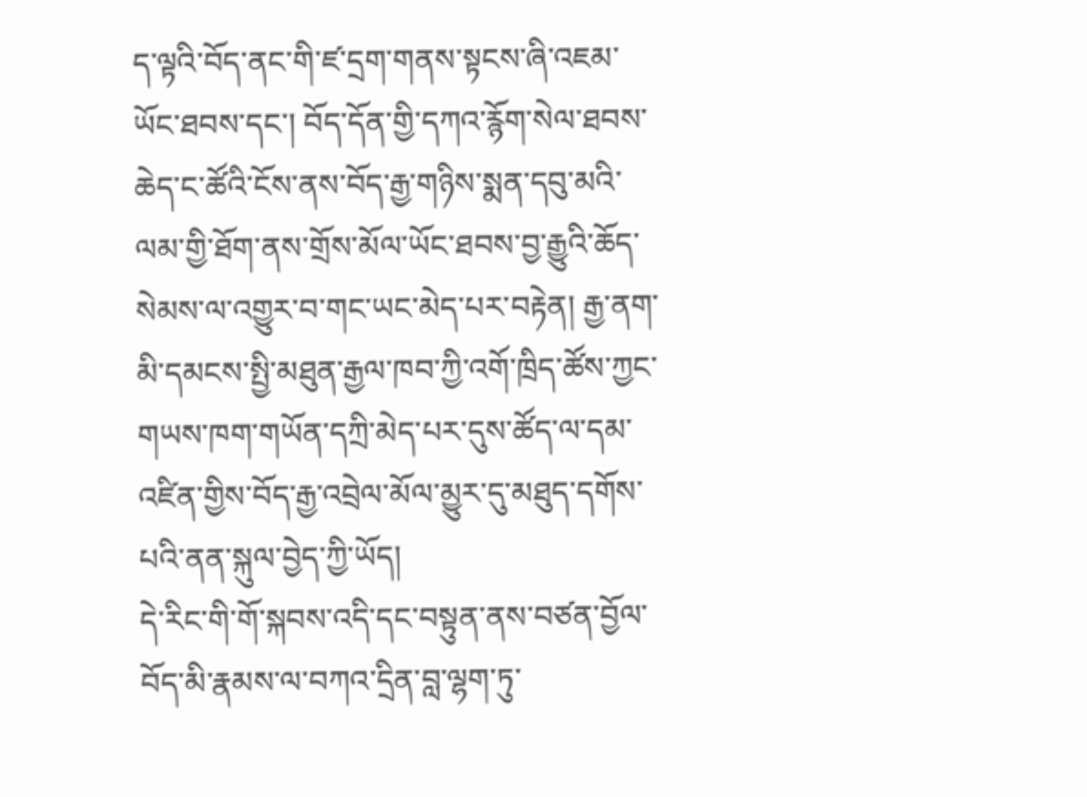ད་ལྟའི་བོད་ནང་གི་ཛ་དྲག་གནས་སྟངས་ཞི་འཇམ་ཡོང་ཐབས་དང་། བོད་དོན་གྱི་དཀའ་རྙོག་སེལ་ཐབས་ཆེད་ང་ཚོའི་ངོས་ནས་བོད་རྒྱ་གཉིས་སྨན་དབུ་མའི་ལམ་གྱི་ཐོག་ནས་གྲོས་མོལ་ཡོང་ཐབས་བྱ་རྒྱུའི་ཆོད་སེམས་ལ་འགྱུར་བ་གང་ཡང་མེད་པར་བརྟེན། རྒྱ་ནག་མི་དམངས་སྤྱི་མཐུན་རྒྱལ་ཁབ་ཀྱི་འགོ་ཁྲིད་ཚོས་ཀྱང་གཡས་ཁག་གཡོན་དཀྲི་མེད་པར་དུས་ཚོད་ལ་དམ་འཛིན་གྱིས་བོད་རྒྱ་འབྲེལ་མོལ་མྱུར་དུ་མཐུད་དགོས་པའི་ནན་སྐུལ་བྱེད་ཀྱི་ཡོད།
དེ་རིང་གི་གོ་སྐབས་འདི་དང་བསྟུན་ནས་བཙན་བྱོལ་བོད་མི་རྣམས་ལ་བཀའ་དྲིན་བླ་ལྷག་ཏུ་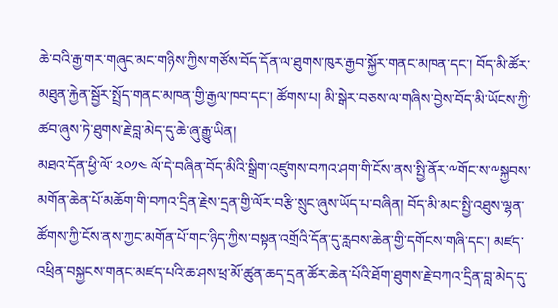ཆེ་བའི་རྒྱ་གར་གཞུང་མང་གཉིས་ཀྱིས་གཙོས་བོད་དོན་ལ་ཐུགས་ཁུར་རྒྱབ་སྐྱོར་གནང་མཁན་དང་། བོད་མི་ཚོར་མཐུན་རྐྱེན་སྦྱོར་སྤྲོད་གནང་མཁན་གྱི་རྒྱལ་ཁབ་དང་། ཚོགས་པ། མི་སྒེར་བཅས་ལ་གཞིས་བྱེས་བོད་མི་ཡོངས་ཀྱི་ཚབ་ཞུས་ཏེ་ཐུགས་རྗེ་བླ་མེད་དུ་ཆེ་ཞུ་རྒྱུ་ཡིན།
མཐའ་དོན་ཕྱི་ལོ་ ༢༠༡༤ ལོ་དེ་བཞིན་བོད་མིའི་སྒྲིག་འཛུགས་བཀའ་ཤག་གི་ངོས་ནས་སྤྱི་ནོར་༸གོང་ས་༸སྐྱབས་མགོན་ཆེན་པོ་མཆོག་གི་བཀའ་དྲིན་རྗེས་དྲན་གྱི་ལོར་བརྩི་སྲུང་ཞུས་ཡོད་པ་བཞིན། བོད་མི་མང་སྤྱི་འཐུས་ལྷན་ཚོགས་ཀྱི་ངོས་ནས་ཀྱང་མགོན་པོ་གང་ཉིད་ཀྱིས་བསྟན་འགྲོའི་དོན་དུ་རླབས་ཆེན་གྱི་དགོངས་གཞི་དང་། མཛད་འཕྲིན་བསྐྱངས་གནང་མཛད་པའི་ཆ་ཤས་ཕྲ་མོ་ཚུན་ཆད་དྲན་ཚོར་ཆེན་པོའི་ཐོག་ཐུགས་རྗེ་བཀའ་དྲིན་བླ་མེད་དུ་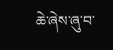ཆེ་ཞེས་ཞུ་བ་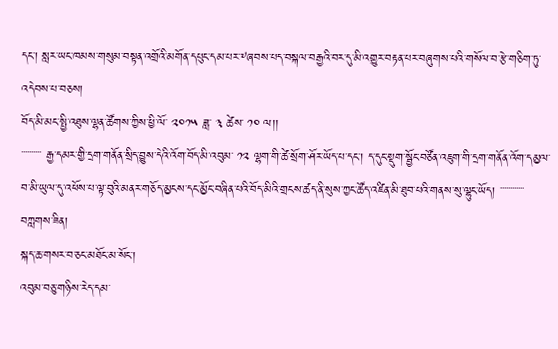དང་། སླར་ཡང་ཁམས་གསུམ་བསྟན་འགྲོའི་མགོན་དཔུང་དམ་པར་༸ཞབས་པད་བསྐལ་བརྒྱའི་བར་དུ་མི་འགྱུར་བརྟན་པར་བཞུགས་པའི་གསོལ་བ་རྩེ་གཅིག་ཏུ་འདེབས་པ་བཅས།
བོད་མི་མང་སྤྱི་འཐུས་ལྷན་ཚོགས་ཀྱིས་ཕྱི་ལོ་ ༢༠༡༥ ཟླ་ ༣ ཚེས་ ༡༠ ལ།།
་་་་་་་་་་ རྒྱ་དམར་གྱི་དྲག་གནོན་སྲིད་བྱུས་དེའི་འོག་བོད་མི་འབུམ་ ༡༢ ལྷག་གི་ཚེ་སྲོག་ཤོར་ཡོད་པ་དང་། ད་དུང་སྡུག་སྦྱོང་བཙོན་འཇུག་གི་དྲག་གནོན་འོག་དམྱལ་བ་མི་ཡུལ་དུ་འཕོས་པ་ལྟ་བུའི་མནར་གཅོད་མྱངས་དང་མྱོང་བཞིན་པའི་བོད་མིའི་གྲངས་ཚད་ནི་སུས་ཀྱང་ཚོད་འཛིན་མི་ཐུབ་པའི་གནས་སུ་ལྷུང་ཡོད། ་་་་་་་་་་་་
བཀླགས་ཟིན།
སྐད་ཆ་གསར་བ་ཅང་མཐོང་མ་སོང་།
འབུམ་བཅུ་གཉིས་རེད་དམ་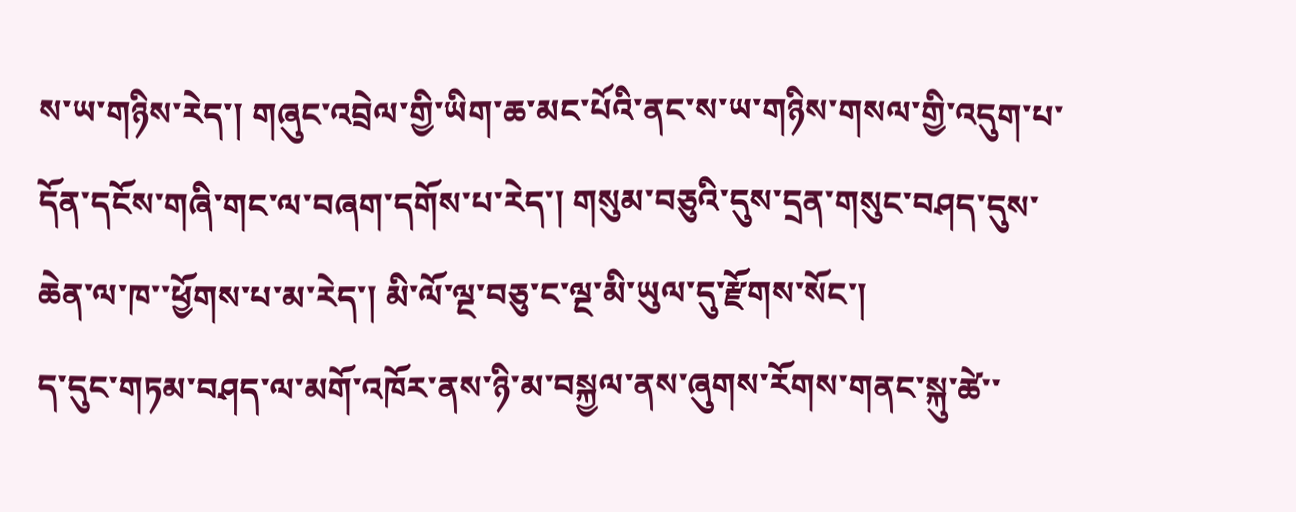ས་ཡ་གཉིས་རེད་། གཞུང་འབྲེལ་གྱི་ཡིག་ཆ་མང་པོའི་ནང་ས་ཡ་གཉིས་གསལ་གྱི་འདུག་པ་དོན་དངོས་གཞི་གང་ལ་བཞག་དགོས་པ་རེད་། གསུམ་བཅུའི་དུས་དྲན་གསུང་བཤད་དུས་ཆེན་ལ་ཁ་་ཕྱོགས་པ་མ་རེད་། མི་ལོ་ལྔ་བཅུ་ང་ལྔ་མི་ཡུལ་དུ་རྫོགས་སོང་།
ད་དུང་གཏམ་བཤད་ལ་མགོ་འཁོར་ནས་ཉི་མ་བསྐྱལ་ནས་ཞུགས་རོགས་གནང་སྐུ་ཚེ་་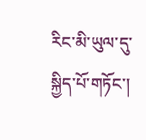རིང་མི་ཡུལ་དུ་སྐྱིད་པོ་གཏོང་།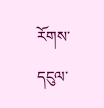རོགས་དངུལ་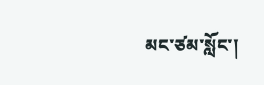མང་ཙམ་སློང་།